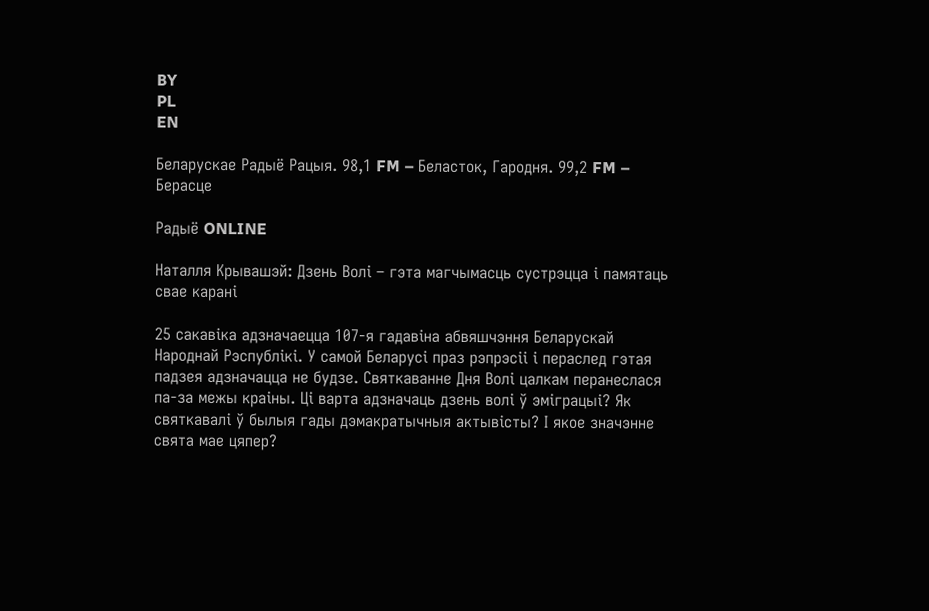BY
PL
EN

Беларускае Радыё Рацыя. 98,1 FM – Беласток, Гародня. 99,2 FM – Берасце

Радыё ONLINE

Наталля Крывашэй: Дзень Волі – гэта магчымасць сустрэцца і памятаць свае карані

25 сакавіка адзначаецца 107-я гадавіна абвяшчэння Беларускай Народнай Рэспублікі. У самой Беларусі праз рэпрэсіі і пераслед гэтая падзея адзначацца не будзе. Святкаванне Дня Волі цалкам перанеслася па-за межы краіны. Ці варта адзначаць дзень волі ў эміграцыі? Як святкавалі ў былыя гады дэмакратычныя актывісты? І якое значэнне свята мае цяпер?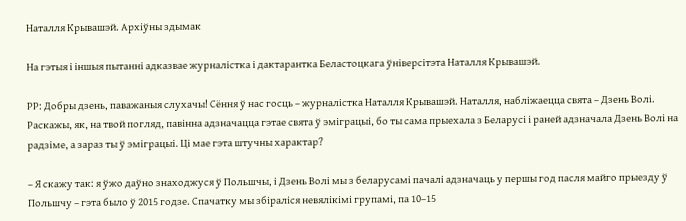Наталля Крывашэй. Архіўны здымак

На гэтыя і іншыя пытанні адказвае журналістка і дактарантка Беластоцкага ўніверсітэта Наталля Крывашэй.

РР: Добры дзень, паважаныя слухачы! Сёння ў нас госць – журналістка Наталля Крывашэй. Наталля, набліжаецца свята – Дзень Волі. Раскажы, як, на твой погляд, павінна адзначацца гэтае свята ў эміграцыі, бо ты сама прыехала з Беларусі і раней адзначала Дзень Волі на радзіме, а зараз ты ў эміграцыі. Ці мае гэта штучны характар?

– Я скажу так: я ўжо даўно знаходжуся ў Польшчы, і Дзень Волі мы з беларусамі пачалі адзначаць у першы год пасля майго прыезду ў Польшчу – гэта было ў 2015 годзе. Спачатку мы збіраліся невялікімі групамі, па 10–15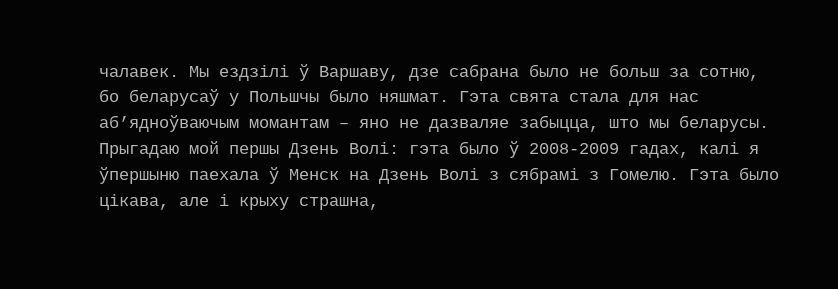чалавек. Мы ездзілі ў Варшаву, дзе сабрана было не больш за сотню, бо беларусаў у Польшчы было няшмат. Гэта свята стала для нас аб’ядноўваючым момантам – яно не дазваляе забыцца, што мы беларусы. Прыгадаю мой першы Дзень Волі: гэта было ў 2008-2009 гадах, калі я ўпершыню паехала ў Менск на Дзень Волі з сябрамі з Гомелю. Гэта было цікава, але і крыху страшна,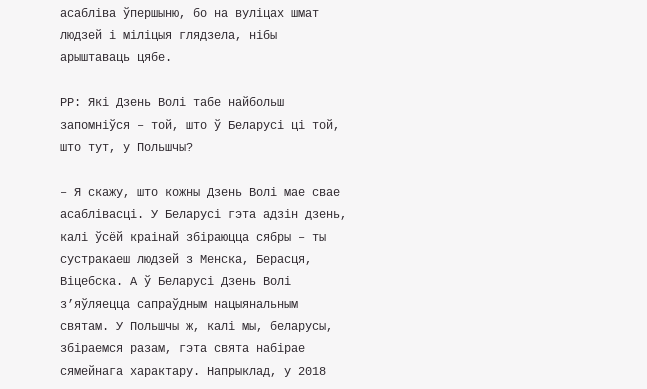асабліва ўпершыню, бо на вуліцах шмат людзей і міліцыя глядзела, нібы арыштаваць цябе.

РР: Які Дзень Волі табе найбольш запомніўся – той, што ў Беларусі ці той, што тут, у Польшчы?

– Я скажу, што кожны Дзень Волі мае свае асаблівасці. У Беларусі гэта адзін дзень, калі ўсёй краінай збіраюцца сябры – ты сустракаеш людзей з Менска, Берасця, Віцебска. А ў Беларусі Дзень Волі з’яўляецца сапраўдным нацыянальным святам. У Польшчы ж, калі мы, беларусы, збіраемся разам, гэта свята набірае сямейнага характару. Напрыклад, у 2018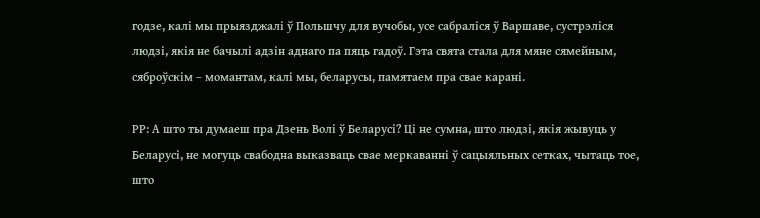годзе, калі мы прыязджалі ў Польшчу для вучобы, усе сабраліся ў Варшаве, сустрэліся людзі, якія не бачылі адзін аднаго па пяць гадоў. Гэта свята стала для мяне сямейным, сяброўскім – момантам, калі мы, беларусы, памятаем пра свае карані.

РР: А што ты думаеш пра Дзень Волі ў Беларусі? Ці не сумна, што людзі, якія жывуць у Беларусі, не могуць свабодна выказваць свае меркаванні ў сацыяльных сетках, чытаць тое, што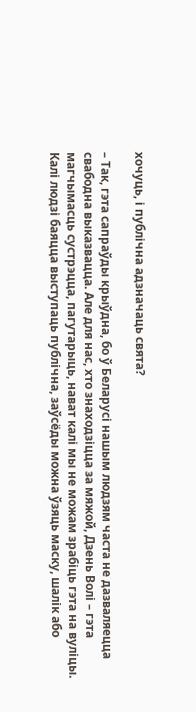хочуць, і публічна адзначаць свята?

– Так, гэта сапраўды крыўдна, бо ў Беларусі нашым людзям часта не дазваляецца свабодна выказвацца. Але для нас, хто знаходзіцца за мяжой, Дзень Волі – гэта магчымасць сустрэцца, пагутарыць, нават калі мы не можам зрабіць гэта на вуліцы. Калі людзі баяцца выступаць публічна, заўсёды можна ўзяць маску, шалік або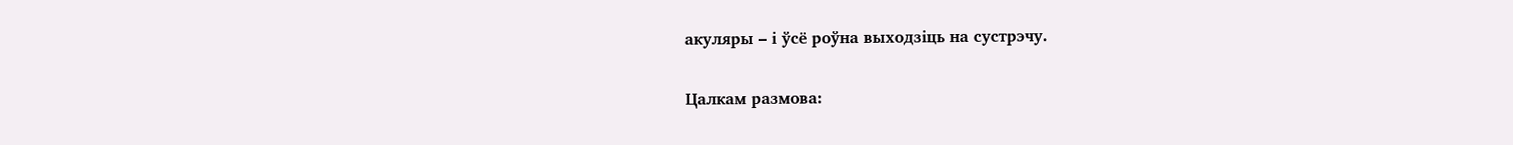акуляры – і ўсё роўна выходзіць на сустрэчу.

Цалкам размова: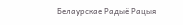Белаурскае Радыё Рацыя